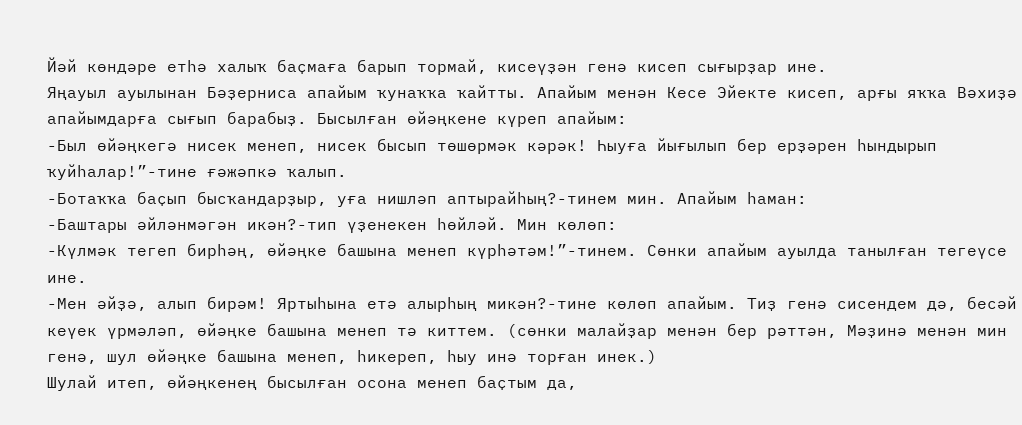Йәй көндәре етһә халыҡ баҫмаға барып тормай, кисеүҙән генә кисеп сығырҙар ине.
Яңауыл ауылынан Бәҙерниса апайым ҡунаҡҡа ҡайтты. Апайым менән Кесе Эйекте кисеп, арғы яҡҡа Вәхиҙә апайымдарға сығып барабыҙ. Бысылған өйәңкене күреп апайым:
-Был өйәңкегә нисек менеп, нисек бысып төшөрмәк кәрәк! Һыуға йығылып бер ерҙәрен һындырып ҡуйһалар!”-тине ғәжәпкә ҡалып.
-Ботаҡҡа баҫып бысҡандарҙыр, уға нишләп аптырайһың?-тинем мин. Апайым һаман:
-Баштары әйләнмәгән икән?-тип үҙенекен һөйләй. Мин көлөп:
-Күлмәк тегеп бирһәң, өйәңке башына менеп күрһәтәм!”-тинем. Сөнки апайым ауылда танылған тегеүсе ине.
-Мен әйҙә, алып бирәм! Яртыһына етә алырһың микән?-тине көлөп апайым. Тиҙ генә сисендем дә, бесәй кеүек үрмәләп, өйәңке башына менеп тә киттем. (сөнки малайҙар менән бер рәттән, Мәҙинә менән мин генә, шул өйәңке башына менеп, һикереп, һыу инә торған инек.)
Шулай итеп, өйәңкенең бысылған осона менеп баҫтым да,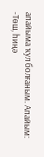апайыма ҡул болғаным. Апайым:
-Төш, һиңә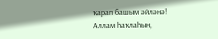ҡарап башым әйләнә! Аллам һаҡлаһын,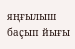яңғылыш баҫып йығы